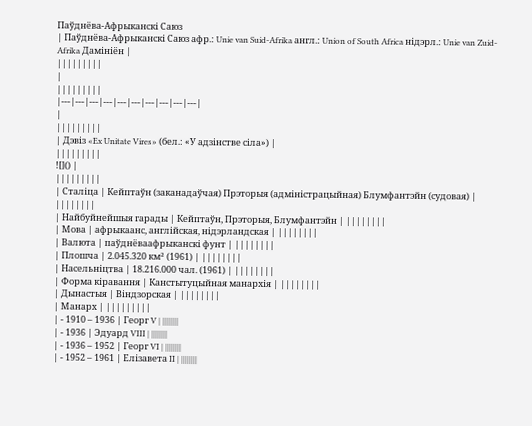Паўднёва-Афрыканскі Саюз
| Паўднёва-Афрыканскі Саюз афр.: Unie van Suid-Afrika англ.: Union of South Africa нідэрл.: Unie van Zuid-Afrika Дамініён |
|||||||||
|
|||||||||
|---|---|---|---|---|---|---|---|---|---|
|
|||||||||
| Дэвіз «Ex Unitate Vires» (бел.: «У адзінстве сіла») |
|||||||||
![]() |
|||||||||
| Сталіца | Кейптаўн (заканадаўчая) Прэторыя (адміністрацыйная) Блумфантэйн (судовая) |
||||||||
| Найбуйнейшыя гарады | Кейптаўн, Прэторыя, Блумфантэйн | ||||||||
| Мова | афрыкаанс, англійская, нідэрландская | ||||||||
| Валюта | паўднёваафрыканскі фунт | ||||||||
| Плошча | 2.045.320 км² (1961) | ||||||||
| Насельніцтва | 18.216.000 чал. (1961) | ||||||||
| Форма кіравання | Канстытуцыйная манархія | ||||||||
| Дынастыя | Віндзорская | ||||||||
| Манарх | |||||||||
| - 1910 – 1936 | Георг V | ||||||||
| - 1936 | Эдуард VIII | ||||||||
| - 1936 – 1952 | Георг VI | ||||||||
| - 1952 – 1961 | Елізавета II | ||||||||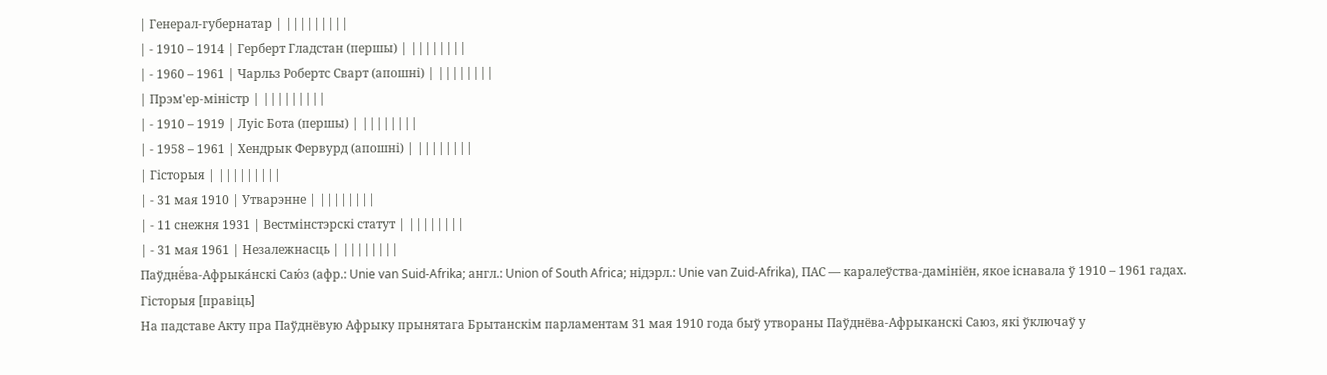| Генерал-губернатар | |||||||||
| - 1910 – 1914 | Герберт Гладстан (першы) | ||||||||
| - 1960 – 1961 | Чарльз Робертс Сварт (апошні) | ||||||||
| Прэм'ер-міністр | |||||||||
| - 1910 – 1919 | Луіс Бота (першы) | ||||||||
| - 1958 – 1961 | Хендрык Фервурд (апошні) | ||||||||
| Гісторыя | |||||||||
| - 31 мая 1910 | Утварэнне | ||||||||
| - 11 снежня 1931 | Вестмінстэрскі статут | ||||||||
| - 31 мая 1961 | Незалежнасць | ||||||||
Паўднё́ва-Афрыка́нскі Саю́з (афр.: Unie van Suid-Afrika; англ.: Union of South Africa; нідэрл.: Unie van Zuid-Afrika), ПАС — каралеўства-дамініён, якое існавала ў 1910 – 1961 гадах.
Гісторыя [правіць]
На падставе Акту пра Паўднёвую Афрыку прынятага Брытанскім парламентам 31 мая 1910 года быў утвораны Паўднёва-Афрыканскі Саюз, які ўключаў у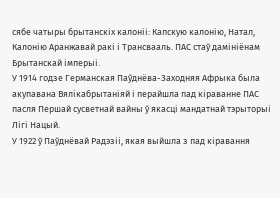сябе чатыры брытанскіх калоніі: Капскую калонію, Натал, Калонію Аранжавай ракі і Трансвааль. ПАС стаў дамініёнам Брытанскай імперыі.
У 1914 годзе Германская Паўднёва-Заходняя Афрыка была акупавана Вялікабрытаніяй і перайшла пад кіраванне ПАС пасля Першай сусветнай вайны ў якасці мандатнай тэрыторыі Лігі Нацый.
У 1922 ў Паўднёвай Радэзіі, якая выйшла з пад кіравання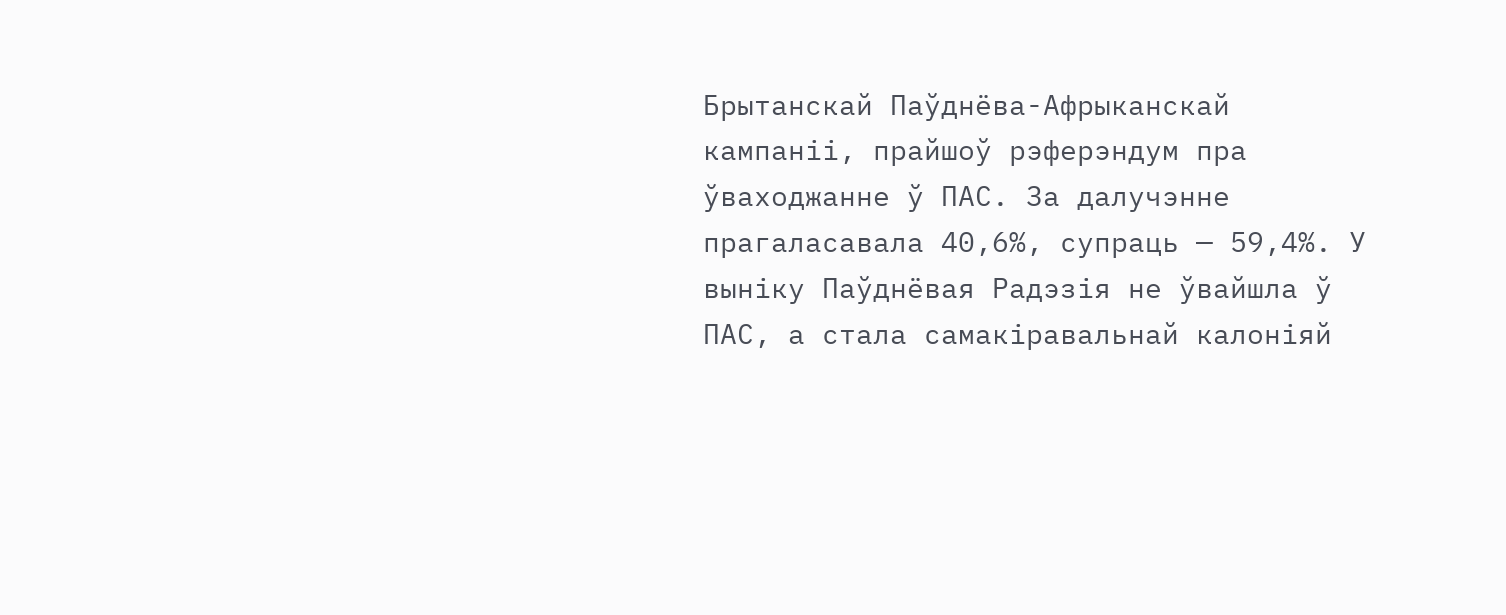Брытанскай Паўднёва-Афрыканскай кампаніі, прайшоў рэферэндум пра ўваходжанне ў ПАС. За далучэнне прагаласавала 40,6%, супраць — 59,4%. У выніку Паўднёвая Радэзія не ўвайшла ў ПАС, а стала самакіравальнай калоніяй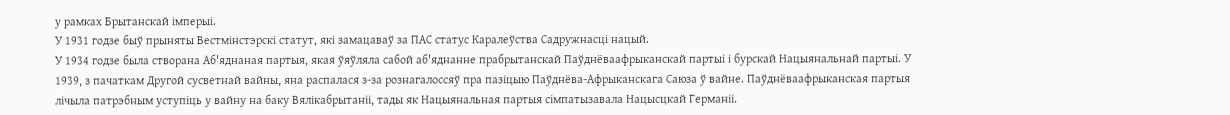у рамках Брытанскай імперыі.
У 1931 годзе быў прыняты Вестмінстэрскі статут, які замацаваў за ПАС статус Каралеўства Садружнасці нацый.
У 1934 годзе была створана Аб'яднаная партыя, якая ўяўляла сабой аб'яднанне прабрытанскай Паўднёваафрыканскай партыі і бурскай Нацыянальнай партыі. У 1939, з пачаткам Другой сусветнай вайны, яна распалася з-за рознагалоссяў пра пазіцыю Паўднёва-Афрыканскага Саюза ў вайне. Паўднёваафрыканская партыя лічыла патрэбным уступіць у вайну на баку Вялікабрытаніі, тады як Нацыянальная партыя сімпатызавала Нацысцкай Германіі.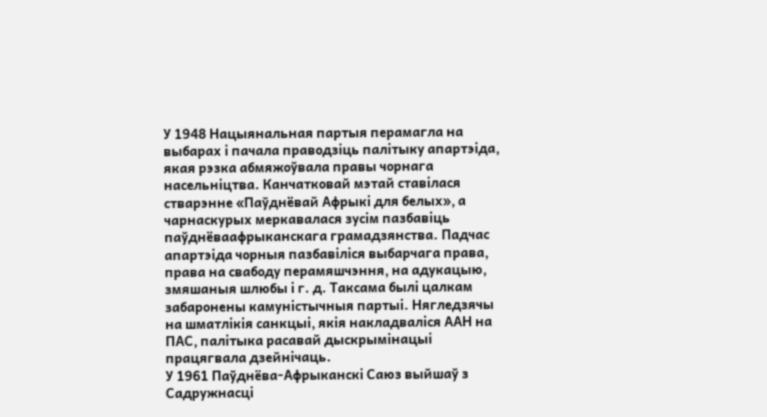У 1948 Нацыянальная партыя перамагла на выбарах і пачала праводзіць палітыку апартэіда, якая рэзка абмяжоўвала правы чорнага насельніцтва. Канчатковай мэтай ставілася стварэнне «Паўднёвай Афрыкі для белых», а чарнаскурых меркавалася зусім пазбавіць паўднёваафрыканскага грамадзянства. Падчас апартэіда чорныя пазбавіліся выбарчага права, права на свабоду перамяшчэння, на адукацыю, змяшаныя шлюбы і г. д. Таксама былі цалкам забаронены камуністычныя партыі. Нягледзячы на шматлікія санкцыі, якія накладваліся ААН на ПАС, палітыка расавай дыскрымінацыі працягвала дзейнічаць.
У 1961 Паўднёва-Афрыканскі Саюз выйшаў з Садружнасці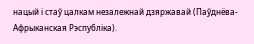нацый і стаў цалкам незалежнай дзяржавай (Паўднёва-Афрыканская Рэспубліка).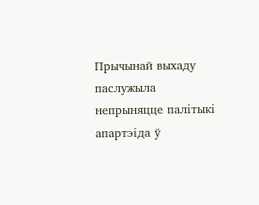Прычынай выхаду паслужыла непрыняцце палітыкі апартэіда ў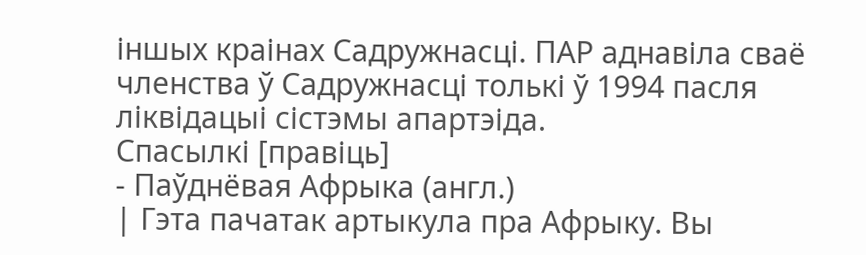іншых краінах Садружнасці. ПАР аднавіла сваё членства ў Садружнасці толькі ў 1994 пасля ліквідацыі сістэмы апартэіда.
Спасылкі [правіць]
- Паўднёвая Афрыка (англ.)
| Гэта пачатак артыкула пра Афрыку. Вы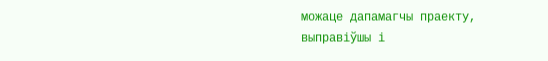можаце дапамагчы праекту, выправіўшы і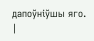дапоўніўшы яго. |